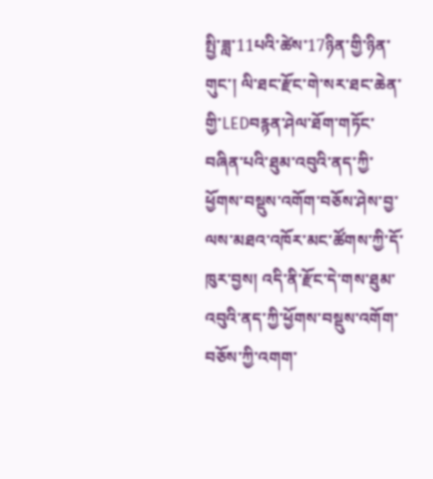སྤྱི་ཟླ་11པའི་ཚེས་17ཉིན་གྱི་ཉིན་གུང་། ལི་ཐང་རྫོང་གེ་སར་ཐང་ཆེན་གྱི་LEDབརྙན་ཤེལ་ཐོག་གཏོང་བཞིན་པའི་ཐུམ་འབུའི་ནད་ཀྱི་ཕྱོགས་བསྡུས་འགོག་བཅོས་ཤེས་བྱ་ལས་མཐའ་འཁོར་མང་ཚོགས་ཀྱི་དོ་ཁུར་བྱས། འདི་ནི་རྫོང་དེ་གས་ཐུམ་འབུའི་ནད་ཀྱི་ཕྱོགས་བསྡུས་འགོག་བཅོས་ཀྱི་འགག་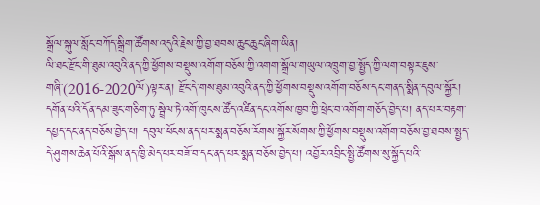སྒྲོལ་སྐུལ་སློང་བཀོད་སྒྲིག་ཚོགས་འདུའི་རྗེས་ཀྱི་བྱ་ཐབས་ཆུང་ཆུང་ཞིག་ཡིན།
ལི་ཐང་རྫོང་གི་ཐུམ་འབུའི་ནད་ཀྱི་ཕྱོགས་བསྡུས་འགོག་བཅོས་ཀྱི་འགག་སྒྲོལ་གཡུལ་འཁྲུག་བྱ་སྤྱོད་ཀྱི་ལག་བསྟར་ཇུས་གཞི་(2016-2020ལོ)ལྟར་ན། རྫོང་དེ་གས་ཐུམ་འབུའི་ནད་ཀྱི་ཕྱོགས་བསྡུས་འགོག་བཅོས་དང་གནད་སྨིན་དབུལ་སྐྱོར། དགོན་པའི་དོན་དམ་ཟུང་གཅིག་ཏུ་སྦྲེལ་ཏེ་འགོ་ཁུངས་ཚོད་འཛིན་དང་འགོས་ཁྱབ་ཀྱི་ཕྲེང་བ་འགོག་གཅོད་བྱེད་པ། ནད་པར་བརྟག་དཔྱད་དང་ནད་བཅོས་བྱེད་པ། དབུལ་ཕོངས་ནད་པར་སྨན་བཅོས་རོགས་སྐྱོར་སོགས་ཀྱི་ཕྱོགས་བསྡུས་འགོག་བཅོས་བྱ་ཐབས་སྤྱད་དེ་ཤུགས་ཆེན་པོའི་སྒོས་ནད་ཁྱི་མེད་པར་བཟོ་བ་དང་ནད་པར་སྨན་བཅོས་བྱེད་པ། འབྱོར་འབྲིང་སྤྱི་ཚོགས་སུ་སྐྱོད་པའི་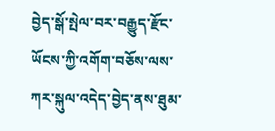བྱེད་སྒོ་སྤེལ་བར་བརྒྱུད་རྫོང་ཡོངས་ཀྱི་འགོག་བཅོས་ལས་ཀར་སྐུལ་འདེད་བྱེད་ནས་ཐུམ་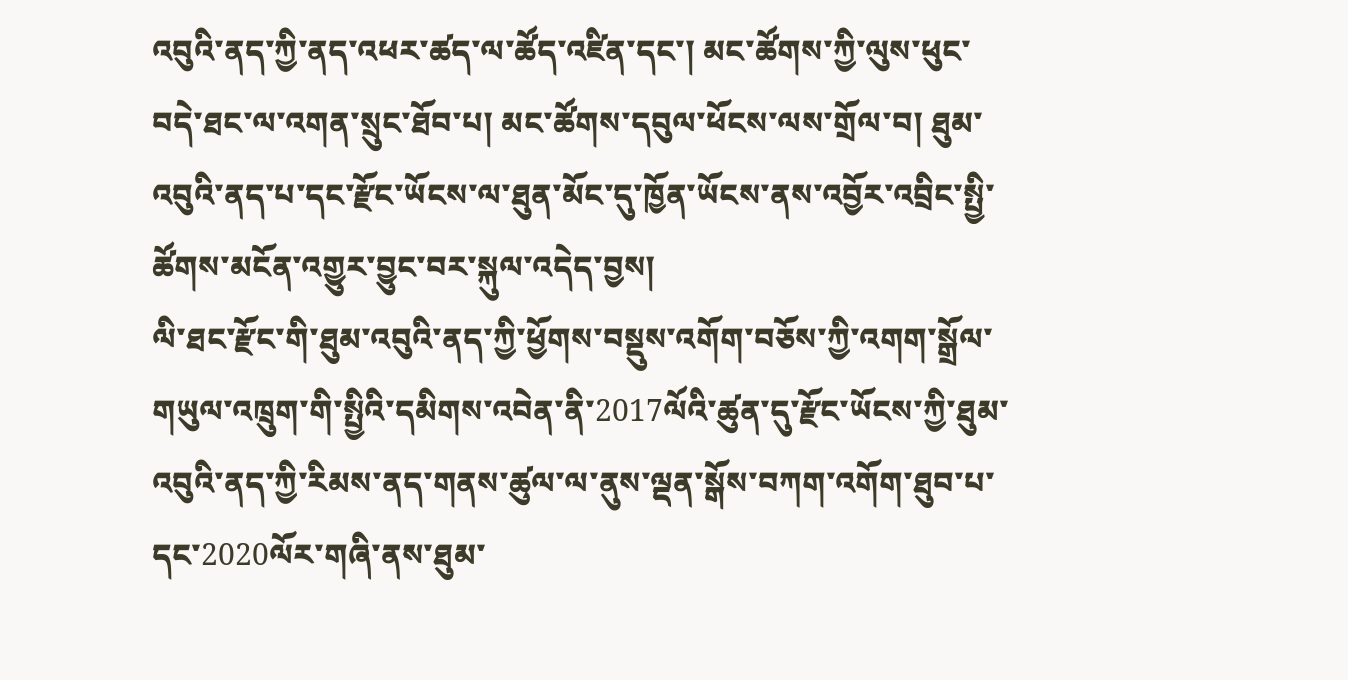འབུའི་ནད་ཀྱི་ནད་འཕར་ཚད་ལ་ཚོད་འཛིན་དང་། མང་ཚོགས་ཀྱི་ལུས་ཕུང་བདེ་ཐང་ལ་འགན་སྲུང་ཐོབ་པ། མང་ཚོགས་དབུལ་ཕོངས་ལས་གྲོལ་བ། ཐུམ་འབུའི་ནད་པ་དང་རྫོང་ཡོངས་ལ་ཐུན་མོང་དུ་ཁྱོན་ཡོངས་ནས་འབྱོར་འབྲིང་སྤྱི་ཚོགས་མངོན་འགྱུར་བྱུང་བར་སྐུལ་འདེད་བྱས།
ལི་ཐང་རྫོང་གི་ཐུམ་འབུའི་ནད་ཀྱི་ཕྱོགས་བསྡུས་འགོག་བཅོས་ཀྱི་འགག་སྒྲོལ་གཡུལ་འཁྲུག་གི་སྤྱིའི་དམིགས་འབེན་ནི་2017ལོའི་ཚུན་དུ་རྫོང་ཡོངས་ཀྱི་ཐུམ་འབུའི་ནད་ཀྱི་རིམས་ནད་གནས་ཚུལ་ལ་ནུས་ལྡན་སྒོས་བཀག་འགོག་ཐུབ་པ་དང་2020ལོར་གཞི་ནས་ཐུམ་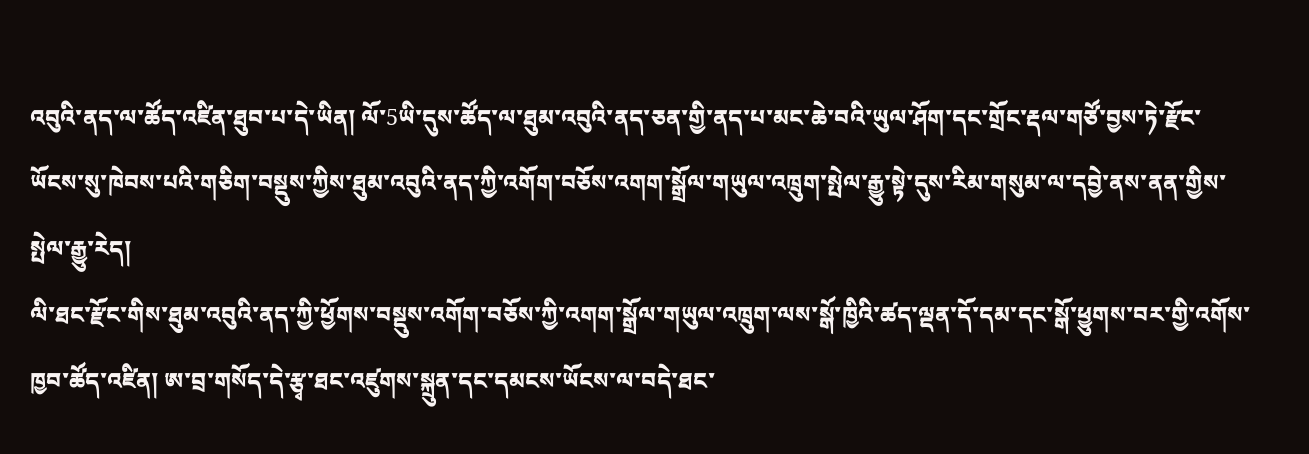འབུའི་ནད་ལ་ཚོད་འཛིན་ཐུབ་པ་དེ་ཡིན། ལོ་5ཡི་དུས་ཚོད་ལ་ཐུམ་འབུའི་ནད་ཅན་གྱི་ནད་པ་མང་ཆེ་བའི་ཡུལ་ཤོག་དང་གྲོང་རྡལ་གཙོ་བྱས་ཏེ་རྫོང་ཡོངས་སུ་ཁེབས་པའི་གཅིག་བསྡུས་ཀྱིས་ཐུམ་འབུའི་ནད་ཀྱི་འགོག་བཅོས་འགག་སྒྲོལ་གཡུལ་འཁྲུག་སྤེལ་རྒྱུ་སྟེ་དུས་རིམ་གསུམ་ལ་དབྱེ་ནས་ནན་གྱིས་སྤེལ་རྒྱུ་རེད།
ལི་ཐང་རྫོང་གིས་ཐུམ་འབུའི་ནད་ཀྱི་ཕྱོགས་བསྡུས་འགོག་བཅོས་ཀྱི་འགག་སྒྲོལ་གཡུལ་འཁྲུག་ལས་སྒོ་ཁྱིའི་ཚད་ལྡན་དོ་དམ་དང་སྒོ་ཕྱུགས་བར་གྱི་འགོས་ཁྱབ་ཚོད་འཛིན། ཨ་བྲ་གསོད་དེ་རྩྭ་ཐང་འཛུགས་སྐྲུན་དང་དམངས་ཡོངས་ལ་བདེ་ཐང་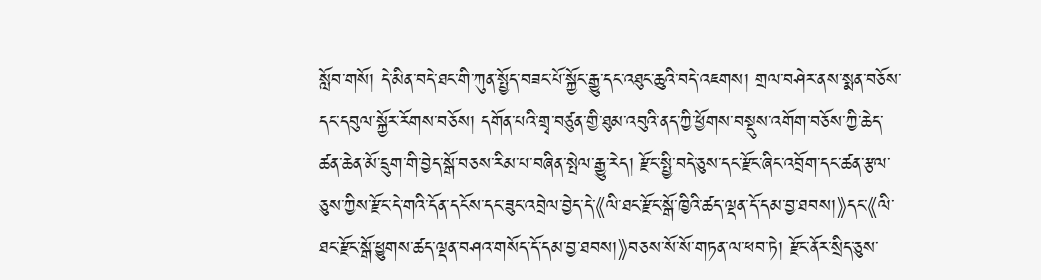སློབ་གསོ། དེ་མིན་བདེ་ཐང་གི་ཀུན་སྤྱོད་བཟང་པོ་སྐྱོང་རྒྱུ་དང་འཐུང་ཆུའི་བདེ་འཇགས། གྲལ་བཤེར་ནས་སྨན་བཅོས་དང་དབུལ་སྐྱོར་རོགས་བཅོས། དགོན་པའི་གྲྭ་བཙུན་གྱི་ཐུམ་འབུའི་ནད་ཀྱི་ཕྱོགས་བསྡུས་འགོག་བཅོས་ཀྱི་ཆེད་ཚན་ཆེན་མོ་དྲུག་གི་བྱེད་སྒོ་བཅས་རིམ་པ་བཞིན་སྤེལ་རྒྱུ་རེད། རྫོང་སྤྱི་བདེ་ཅུས་དང་རྫོང་ཞིང་འབྲོག་དང་ཚན་རྩལ་ཅུས་ཀྱིས་རྫོང་དེ་གའི་དོན་དངོས་དང་ཟུང་འབྲེལ་བྱེད་དེ་《ལི་ཐང་རྫོང་སྒོ་ཁྱིའི་ཚད་ལྡན་དོ་དམ་བྱ་ཐབས།》དང་《ལི་ཐང་རྫོང་སྒོ་ཕྱུགས་ཚད་ལྡན་བཤའ་གསོད་དོ་དམ་བྱ་ཐབས།》བཅས་སོ་སོ་གཏན་ལ་ཕབ་ཏེ། རྫོང་ནོར་སྲིད་ཅུས་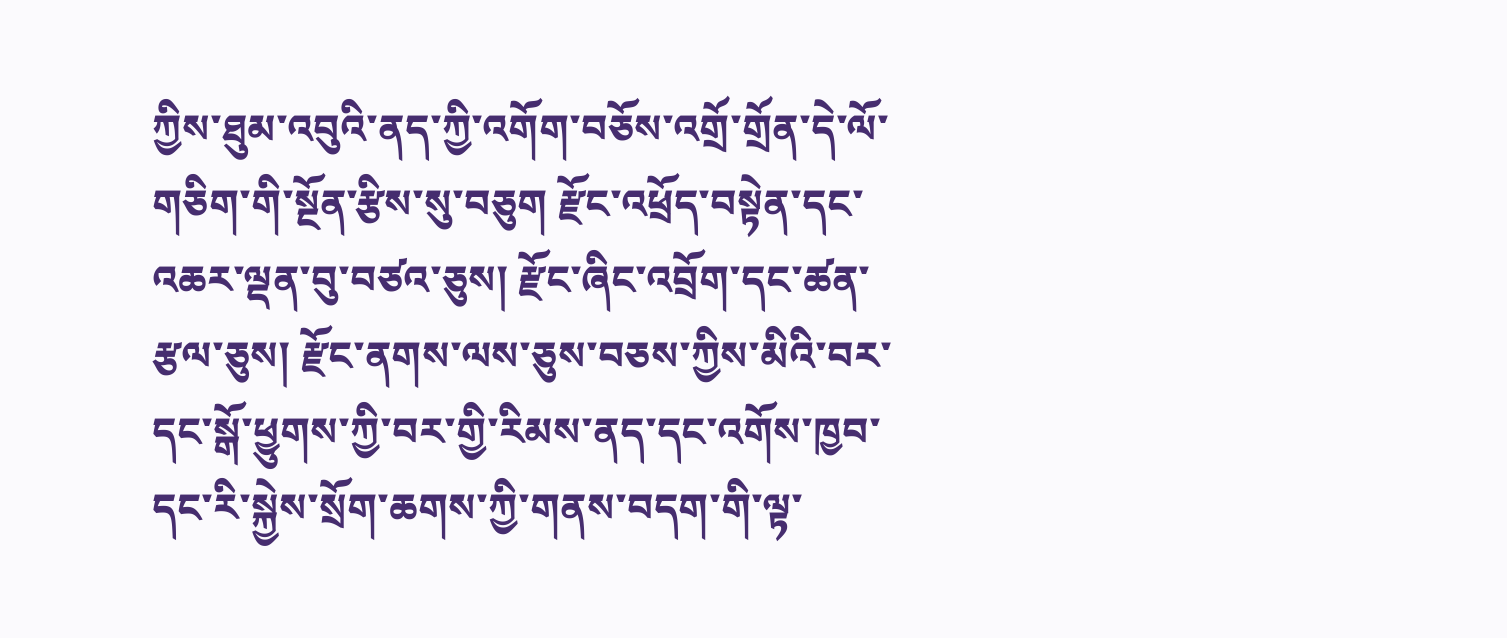ཀྱིས་ཐུམ་འབུའི་ནད་ཀྱི་འགོག་བཅོས་འགྲོ་གྲོན་དེ་ལོ་གཅིག་གི་སྔོན་རྩིས་སུ་བཅུག རྫོང་འཕྲོད་བསྟེན་དང་འཆར་ལྡན་བུ་བཙའ་ཅུས། རྫོང་ཞིང་འབྲོག་དང་ཚན་རྩལ་ཅུས། རྫོང་ནགས་ལས་ཅུས་བཅས་ཀྱིས་མིའི་བར་དང་སྒོ་ཕྱུགས་ཀྱི་བར་གྱི་རིམས་ནད་དང་འགོས་ཁྱབ་དང་རི་སྐྱེས་སྲོག་ཆགས་ཀྱི་གནས་བདག་གི་ལྟ་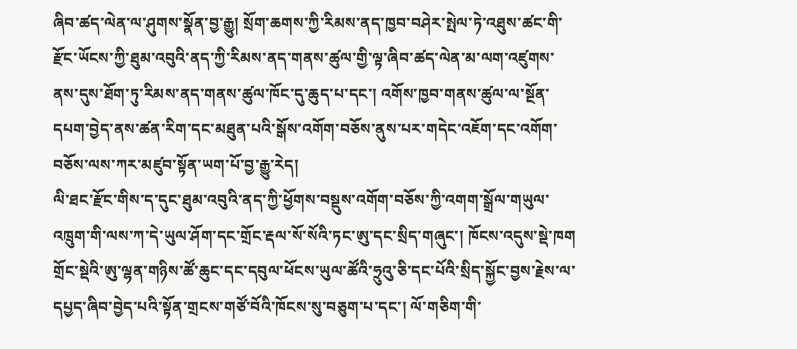ཞིབ་ཚད་ལེན་ལ་ཤུགས་སྣོན་བྱ་རྒྱུ། སྲོག་ཆགས་ཀྱི་རིམས་ནད་ཁྱབ་བཤེར་སྤེལ་ཏེ་འཐུས་ཚང་གི་རྫོང་ཡོངས་ཀྱི་ཐུམ་འབུའི་ནད་ཀྱི་རིམས་ནད་གནས་ཚུལ་གྱི་ལྟ་ཞིབ་ཚད་ལེན་མ་ལག་འཛུགས་ནས་དུས་ཐོག་ཏུ་རིམས་ནད་གནས་ཚུལ་ཁོང་དུ་ཆུད་པ་དང་། འགོས་ཁྱབ་གནས་ཚུལ་ལ་སྔོན་དཔག་བྱེད་ནས་ཚན་རིག་དང་མཐུན་པའི་སྒོས་འགོག་བཅོས་ནུས་པར་གདེང་འཇོག་དང་འགོག་བཅོས་ལས་ཀར་མཛུབ་སྟོན་ཡག་པོ་བྱ་རྒྱུ་རེད།
ལི་ཐང་རྫོང་གིས་ད་དུང་ཐུམ་འབུའི་ནད་ཀྱི་ཕྱོགས་བསྡུས་འགོག་བཅོས་ཀྱི་འགག་སྒྲོལ་གཡུལ་འཁྲུག་གི་ལས་ཀ་དེ་ཡུལ་ཤོག་དང་གྲོང་རྡལ་སོ་སོའི་ཏང་ཨུ་དང་སྲིད་གཞུང་། ཁོངས་འདུས་སྡེ་ཁག གྲོང་སྡེའི་ཨུ་ལྷན་གཉིས་ཚོ་ཆུང་དང་དབུལ་ཕོངས་ཡུལ་ཚོའི་ཧྲུའུ་ཅི་དང་པོའི་སྲིད་སྐྱོང་བྱས་རྗེས་ལ་དཔྱད་ཞིབ་བྱེད་པའི་སྟོན་གྲངས་གཙོ་བོའི་ཁོངས་སུ་བཅུག་པ་དང་། ལོ་གཅིག་གི་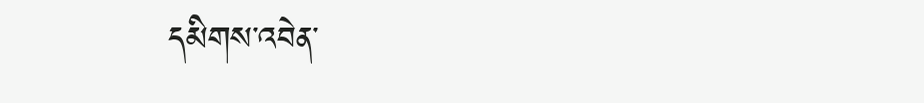དམིགས་འབེན་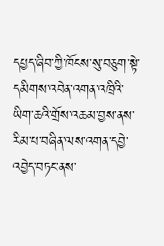དཔྱད་ཞིབ་ཀྱི་ཁོངས་སུ་བཅུག་སྟེ་དམིགས་འབེན་འགན་འཁྲིའི་ཡིག་ཆའི་གྲོས་འཆམ་བྱས་ནས་རིམ་པ་བཞིན་ལས་འགན་དབྱེ་འབྱེད་བཏང་ནས་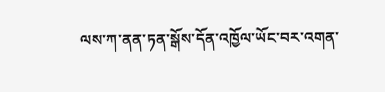ལས་ཀ་ནན་ཏན་སྒོས་དོན་འཁྱོལ་ཡོང་བར་འགན་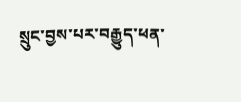སྲུང་བྱས་པར་བརྒྱུད་ཕན་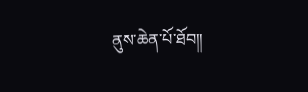ནུས་ཆེན་པོ་ཐོབ།།